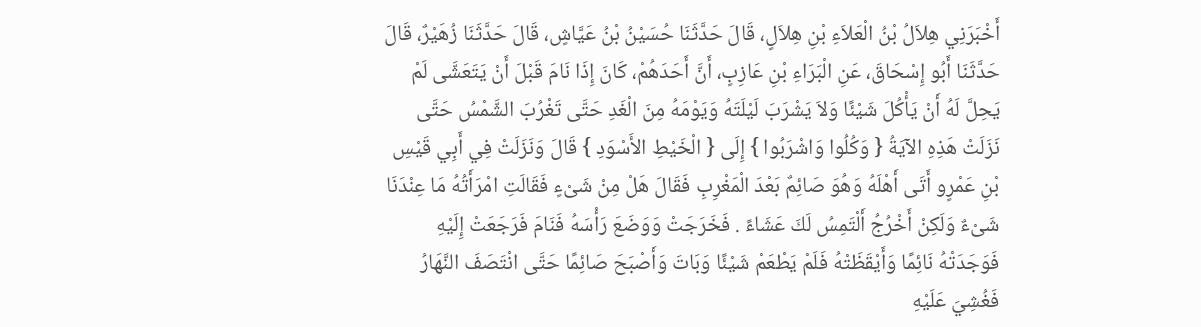أَخْبَرَنِي هِلاَلُ بْنُ الْعَلاَءِ بْنِ هِلاَلٍ، قَالَ حَدَّثَنَا حُسَيْنُ بْنُ عَيَّاشٍ، قَالَ حَدَّثَنَا زُهَيْرٌ، قَالَ حَدَّثَنَا أَبُو إِسْحَاقَ، عَنِ الْبَرَاءِ بْنِ عَازِبٍ، أَنَّ أَحَدَهُمْ، كَانَ إِذَا نَامَ قَبْلَ أَنْ يَتَعَشَّى لَمْ يَحِلَّ لَهُ أَنْ يَأْكُلَ شَيْئًا وَلاَ يَشْرَبَ لَيْلَتَهُ وَيَوْمَهُ مِنَ الْغَدِ حَتَّى تَغْرُبَ الشَّمْسُ حَتَّى نَزَلَتْ هَذِهِ الآيَةُ { وَكُلُوا وَاشْرَبُوا } إِلَى { الْخَيْطِ الأَسْوَدِ } قَالَ وَنَزَلَتْ فِي أَبِي قَيْسِ بْنِ عَمْرٍو أَتَى أَهْلَهُ وَهُوَ صَائِمٌ بَعْدَ الْمَغْرِبِ فَقَالَ هَلْ مِنْ شَىْءٍ فَقَالَتِ امْرَأَتُهُ مَا عِنْدَنَا شَىْءٌ وَلَكِنْ أَخْرُجُ أَلْتَمِسُ لَكَ عَشَاءً . فَخَرَجَتْ وَوَضَعَ رَأْسَهُ فَنَامَ فَرَجَعَتْ إِلَيْهِ فَوَجَدَتْهُ نَائِمًا وَأَيْقَظَتْهُ فَلَمْ يَطْعَمْ شَيْئًا وَبَاتَ وَأَصْبَحَ صَائِمًا حَتَّى انْتَصَفَ النَّهَارُ فَغُشِيَ عَلَيْهِ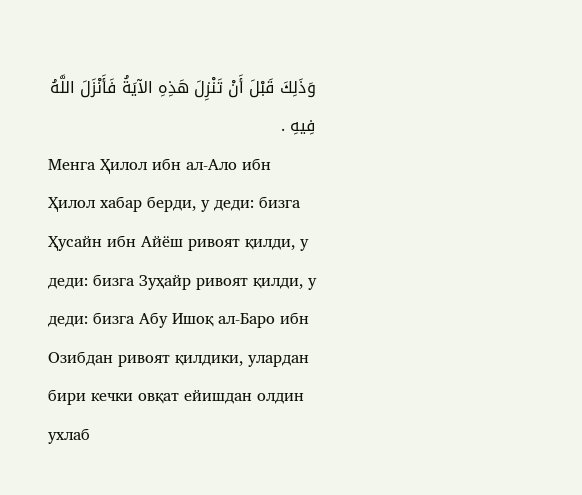وَذَلِكَ قَبْلَ أَنْ تَنْزِلَ هَذِهِ الآيَةُ فَأَنْزَلَ اللَّهُ فِيهِ .
Менга Ҳилол ибн ал-Ало ибн Ҳилол хабар берди, у деди: бизга Ҳусайн ибн Айёш ривоят қилди, у деди: бизга Зуҳайр ривоят қилди, у деди: бизга Абу Ишоқ ал-Баро ибн Озибдан ривоят қилдики, улардан бири кечки овқат ейишдан олдин ухлаб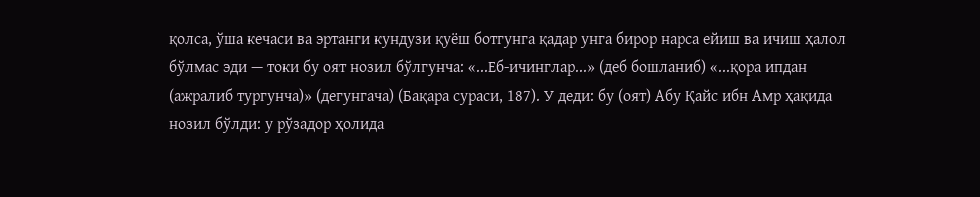қолса, ўша кечаси ва эртанги кундузи қуёш ботгунга қадар унга бирор нарса ейиш ва ичиш ҳалол бўлмас эди — токи бу оят нозил бўлгунча: «...Еб-ичинглар...» (деб бошланиб) «...қора ипдан (ажралиб тургунча)» (дегунгача) (Бақара сураси, 187). У деди: бу (оят) Абу Қайс ибн Амр ҳақида нозил бўлди: у рўзадор ҳолида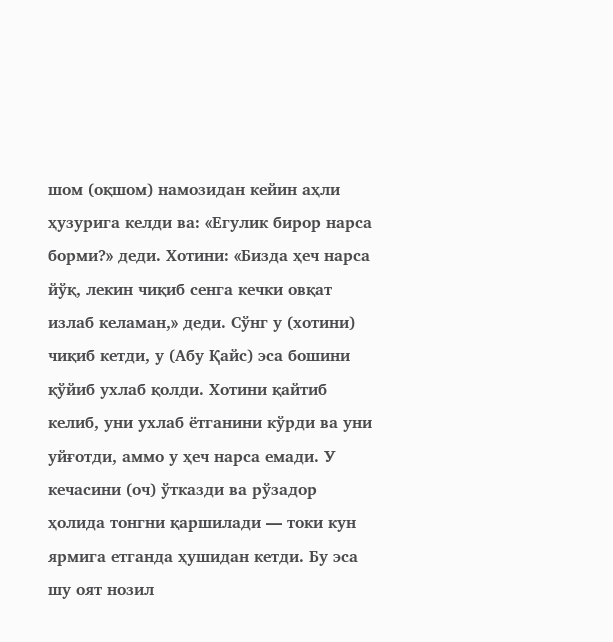шом (оқшом) намозидан кейин аҳли ҳузурига келди ва: «Егулик бирор нарса борми?» деди. Хотини: «Бизда ҳеч нарса йўқ, лекин чиқиб сенга кечки овқат излаб келаман,» деди. Сўнг у (хотини) чиқиб кетди, у (Абу Қайс) эса бошини қўйиб ухлаб қолди. Хотини қайтиб келиб, уни ухлаб ётганини кўрди ва уни уйғотди, аммо у ҳеч нарса емади. У кечасини (оч) ўтказди ва рўзадор ҳолида тонгни қаршилади — токи кун ярмига етганда ҳушидан кетди. Бу эса шу оят нозил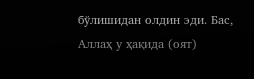бўлишидан олдин эди. Бас, Аллаҳ у ҳақида (оят)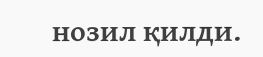нозил қилди.